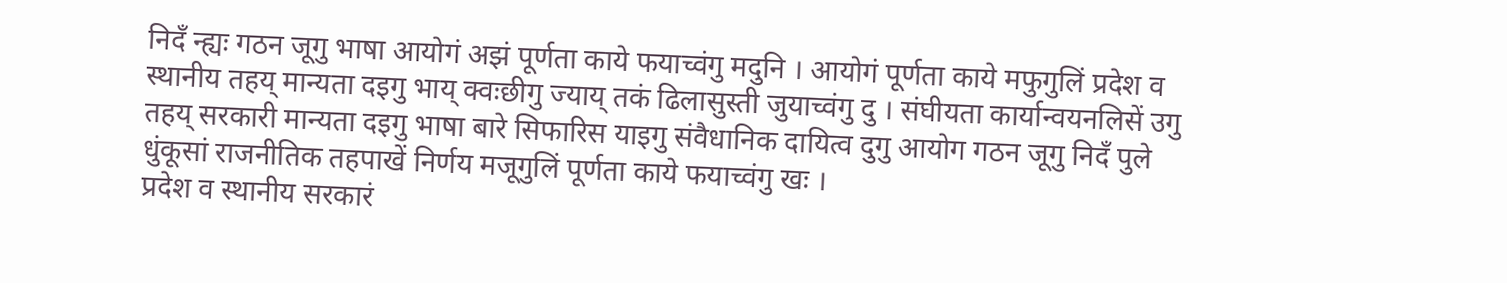निदँ न्ह्यः गठन जूगु भाषा आयोगं अझं पूर्णता काये फयाच्वंगु मदुनि । आयोगं पूर्णता काये मफुगुलिं प्रदेश व स्थानीय तहय् मान्यता दइगु भाय् क्वःछीगु ज्याय् तकं ढिलासुस्ती जुयाच्वंगु दु । संघीयता कार्यान्वयनलिसें उगु तहय् सरकारी मान्यता दइगु भाषा बारे सिफारिस याइगु संवैधानिक दायित्व दुगु आयोग गठन जूगु निदँ पुले धुंकूसां राजनीतिक तहपाखें निर्णय मजूगुलिं पूर्णता काये फयाच्वंगु खः ।
प्रदेश व स्थानीय सरकारं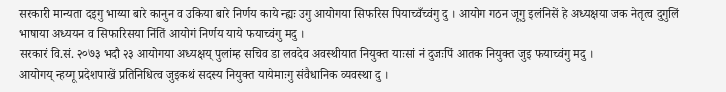सरकारी मान्यता दइगु भाय्या बारे कानुन व उकिया बारे निर्णय काये न्ह्यः उगु आयोगया सिफरिस पियाच्वँच्वंगु दु । आयोग गठन जूगु इलंनिसें हे अध्यक्षया जक नेतृत्व दुगुलिं भाषाया अध्ययन व सिफारिसया निंतिं आयोगं निर्णय याये फयाच्वंगु मदु ।
सरकारं वि.सं. २०७३ भदौ २३ आयोगया अध्यक्षय् पुलांम्ह सचिव डा लवदेव अवस्थीयात नियुक्त याःसां नं दुजःपिं आतक नियुक्त जुइ फयाच्वंगु मदु ।
आयोगय् न्हय्गू प्रदेशपाखें प्रतिनिधित्व जुइकथं सदस्य नियुक्त यायेमाःगु संवैधानिक व्यवस्था दु ।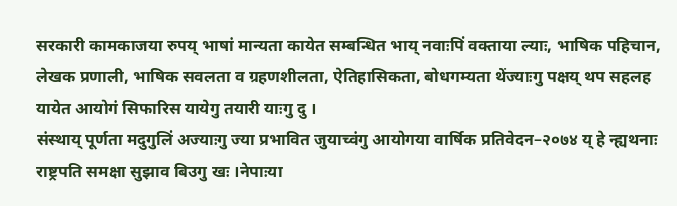सरकारी कामकाजया रुपय् भाषां मान्यता कायेत सम्बन्धित भाय् नवाःपिं वक्ताया ल्याः, भाषिक पहिचान, लेखक प्रणाली, भाषिक सवलता व ग्रहणशीलता, ऐतिहासिकता, बोधगम्यता थेंज्याःगु पक्षय् थप सहलह यायेत आयोगं सिफारिस यायेगु तयारी याःगु दु ।
संस्थाय् पूर्णता मदुगुलिं अज्याःगु ज्या प्रभावित जुयाच्वंगु आयोगया वार्षिक प्रतिवेदन–२०७४ य् हे न्ह्यथनाः राष्ट्रपति समक्षा सुझाव बिउगु खः ।नेपाःया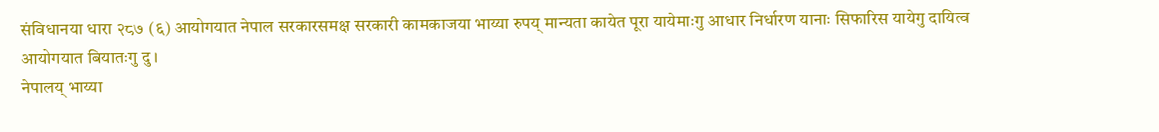संविधानया धारा २८७ (६) आयोगयात नेपाल सरकारसमक्ष सरकारी कामकाजया भाय्या रुपय् मान्यता कायेत पूरा यायेमाःगु आधार निर्धारण यानाः सिफारिस यायेगु दायित्व आयोगयात बियातःगु दु ।
नेपालय् भाय्या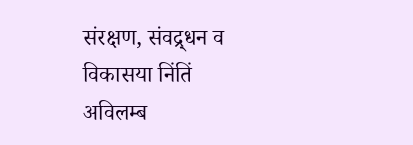संरक्षण, संवद्र्धन व विकासया निंतिं अविलम्ब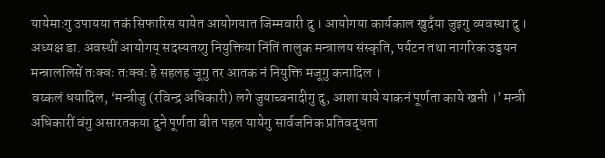यायेमाःगु उपायया तकं सिफारिस यायेत आयोगयात जिम्मवारी दु । आयोगया कार्यकाल खुदँया जुइगु व्यवस्था दु । अध्यक्ष डा. अवस्थीं आयोगय् सदस्यतय्गु नियुक्तिया निंतिं तालुक मन्त्रालय संस्कृति, पर्यटन तथा नागरिक उड्डयन मन्त्राललिसें तःक्वः तःक्वः हे सहलह जूगु तर आतक नं नियुक्ति मजूगु कनादिल ।
वय्कलं धयादिल, ‘मन्त्रीजु (रविन्द्र अधिकारी) लगे जुयाच्वनादीगु दु, आशा याये याकनं पूर्णता काये खनी ।’ मन्त्री अधिकारीं वंगु असारतकया दुने पूर्णता बीत पहल यायेगु सार्वजनिक प्रतिवद्धता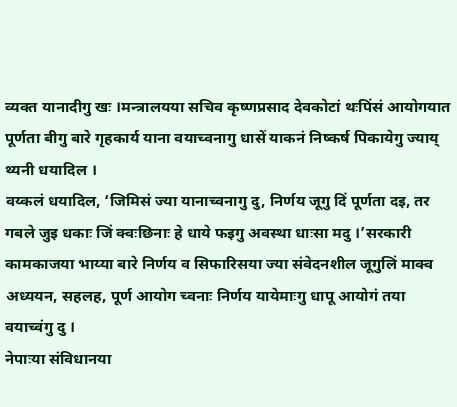व्यक्त यानादीगु खः ।मन्त्रालयया सचिव कृष्णप्रसाद देवकोटां थःपिंसं आयोगयात पूर्णता बीगु बारे गृहकार्य याना वयाच्वनागु धासें याकनं निष्कर्ष पिकायेगु ज्याय् थ्यनी धयादिल ।
वय्कलं धयादिल, ‘जिमिसं ज्या यानाच्वनागु दु, निर्णय जूगु दिं पूर्णता दइ, तर गबले जुइ धकाः जिं क्वःछिनाः हे धाये फइगु अवस्था धाःसा मदु ।’सरकारी कामकाजया भाय्या बारे निर्णय व सिफारिसया ज्या संवेदनशील जूगुलिं माक्व अध्ययन, सहलह, पूर्ण आयोग च्वनाः निर्णय यायेमाःगु धापू आयोगं तया वयाच्वंगु दु ।
नेपाःया संविधानया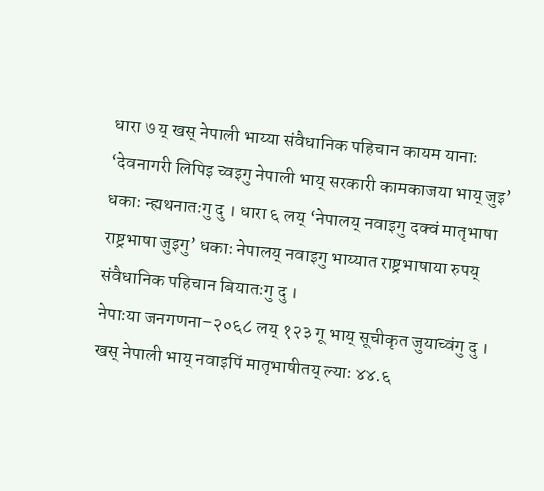धारा ७ य् खस् नेपाली भाय्या संवैधानिक पहिचान कायम यानाः ‘देवनागरी लिपिइ च्वइगु नेपाली भाय् सरकारी कामकाजया भाय् जुइ’ धकाः न्ह्यथनातःगु दु । धारा ६ लय् ‘नेपालय् नवाइगु दक्वं मातृभाषा राष्ट्रभाषा जुइगु’ धकाः नेपालय् नवाइगु भाय्यात राष्ट्रभाषाया रुपय् संवैधानिक पहिचान बियातःगु दु ।
नेपाःया जनगणना–२०६८ लय् १२३ गू भाय् सूचीकृत जुयाच्वंगु दु । खस् नेपाली भाय् नवाइपिं मातृभाषीतय् ल्याः ४४.६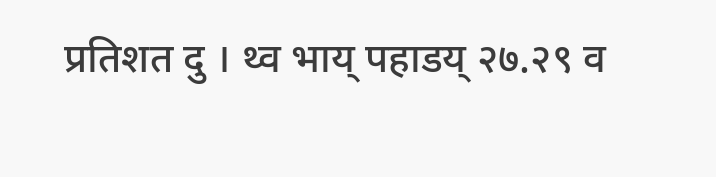प्रतिशत दु । थ्व भाय् पहाडय् २७.२९ व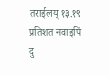तराईलय् १३.१९ प्रतिशत नवाइपिं दु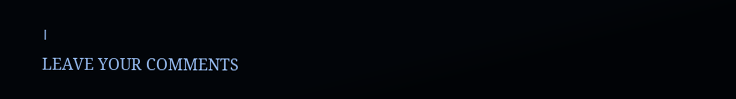।
LEAVE YOUR COMMENTS